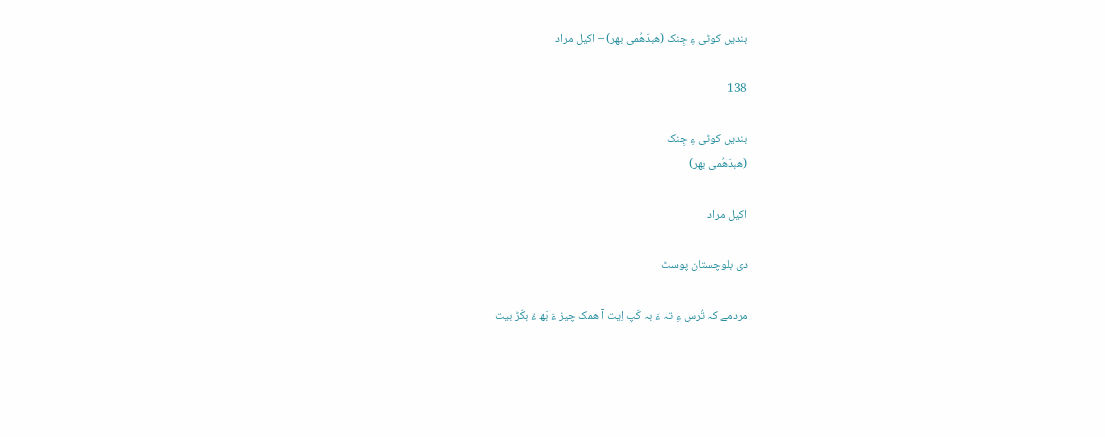بندیں کوٹی ءِ جِنک (ھبدَھُمی بھر) – اکیل مراد

138

بندیں کوٹی ءِ جِنک
(ھبدَھُمی بھر)

اکیل مراد

دی بلوچستان پوسٹ

مردمے کہ تُرس ءِ تہ ءَ بہ کَپ اِیت آ ھمک چیز ءَ بَھ ءُ بکّڑ بیت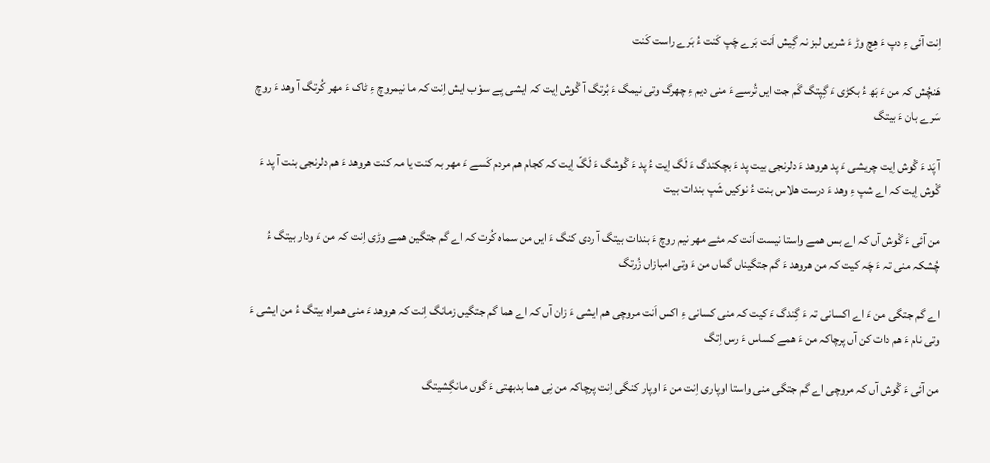اِنت آئی ءِ دپ ءَ ھِچ وڑ ءَ شریں لبز نہ گِیش اَنت بَرے چَپ کَنت ءُ بَرے راست کَنت

ھَنچُش کہ من ءَ بَھ ءُ بکڑی ءَ گِپتگ گَم جت ایں تُرسے ءَ منی دیم ءِ چھرگ وتی نیمگ ءَ بُرتگ آ گْوش اِیت کہ ایشی یِے سوْب ایش اِنت کہ ما نیمروچ ءِ ٹاک ءَ مھر کُرتگ آ وھد ءَ روچ سَرے بان ءَ بیتگ

آ پَد ءَ گْوش اِیت چریشی ءَ پد ھروھد ءَ دلرنجی بیت پد ءَ بچکندگ ءَ لَگ اِیت ءُ پد ءَ گْوشگ ءَ لَگّ اِیت کہ کجام ھم مردم کَسے ءَ مھر بہ کنت یا مہ کنت ھروھد ءَ ھم دلرنجی بنت آ پد ءَ گْوش اِیت کہ اے شپ ءِ وھد ءَ درست ھلاس بنت ءُ نوکیں شَپ بندات بیت

من آئی ءَ گْوش آں کہ اے بس ھمے واستا نیست اَنت کہ مئے مھر نیم روچ ءَ بندات بیتگ آ ردی کنگ ءَ ایں من سماہ کُرت کہ اے گم جتگین ھمے وڑی اِنت کہ من ءَ ودار بیتگ ءُ چُشکہ منی تہ ءَ چَہ کیت کہ من ھروھد ءَ گم جتگیناں گماں من ءَ وتی امبازاں زُرتگ

اے گم جتگی من ءَ اے اکسانی تہ ءَ گِندگ ءَ کیت کہ منی کسانی ءِ اکس اَنت مروچی ھم ایشی ءَ زان آں کہ اے ھما گم جتگیں زمانگ اِنت کہ ھروھد ءَ منی ھمراہ بیتگ ءُ من ایشی ءَ وتی نام ءَ ھم دات کن آں پرچاکہ من ءَ ھمے کساس ءَ رس اِتگ

من آئی ءَ گْوش آں کہ مروچی اے گم جتگی منی واستا اوپاری اِنت من ءَ اوپار کنگی اِنت پرچاکہ من نِی ھما بدبھتی ءَ گوں مانگِشیتگ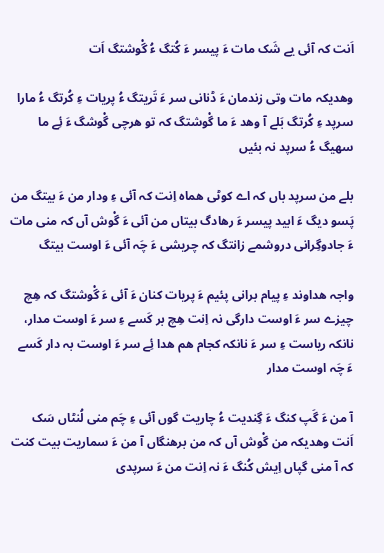اَنت کہ آئی یے شَک مات ءَ پیسر ءَ کُتگ ءُ گْوشتگ اَت

وھدیکہ مات وتی زندمان ءَ ڈنانی سر ءَ تَریتگ ءُ پریات ءِ کُرتگ ءُ مارا سرپد ءِ کُرتگ بَلے آ وھد ءَ ما گْوشتگ کہ تو ھرچی گْوشگ ءَ ئِے ما سھیگ ءُ سرپد نہ بئیں

بلے من سرپد باں کہ اے کوٹی ھماہ اِنت کہ آئی ءِ ودار من ءَ بیتگ من پَسو دیگ ءَ ابید پیسر ءَ رھادگ بیتاں من آئی ءَ گْوش آں کہ منی مات ءَ جادوگِرانی دروشمے زانتگ کہ چریشی ءَ چَہ آئی ءَ اوست بیتگ

واجہ ھداوند ءِ پیام برانی پئیم ءَ پریات کنان ءَ آئی ءَ گْوشتگ کہ ھِچ چیزے سر ءَ اوست دارگی نہ اِنت ھِچ بر کَسے ءِ سر ءَ اوست مدار، نانکہ ریاست ءِ سر ءَ نانکہ کجام ھم ھدا ئِے سر ءَ اوست بہ دار کَسے ءَ چَہ اوست مدار

آ من ءَ گَپ کنگ ءَ گِندیت ءُ چاریت گوں آئی ءِ چَم منی لُنٹاں سَک اَنت وھدیکہ من گْوش آں کہ من برھنگاں آ من ءَ سماریت بیت کنت کہ آ منی گپاں اِیش کُنگ ءَ نہ اِنت من ءَ سرپدی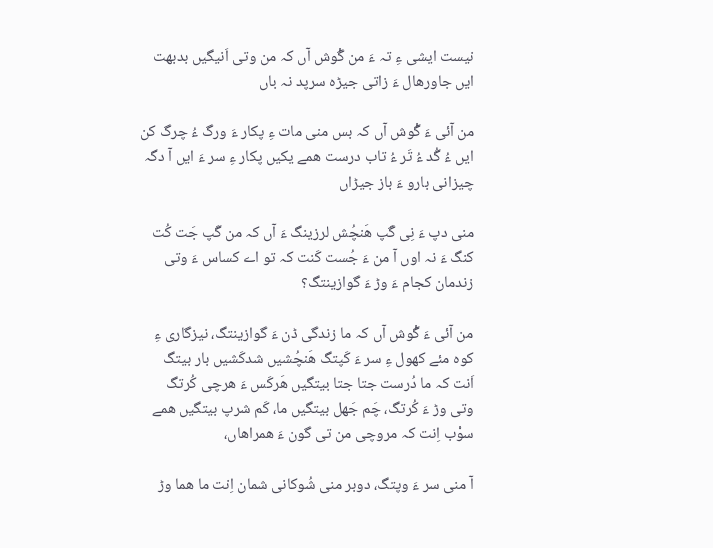نیست ایشی ءِ تہ ءَ من گْوش آں کہ من وتی اَنیگیں بدبھت ایں جاورھال ءَ زاتی جیڑہ سرپد نہ باں

من آئی ءَ گْوش آں کہ بس منی مات ءِ پکار ءَ ورگ ءُ چرگ کن ایں ءُ گُد ءُ تَر ءُ تاب درست ھمے یکیں پکار ءِ سر ءَ ایں آ دگہ چیزانی بارو ءَ باز جیڑاں

منی دپ ءَ نِی گَپ ھَنچُش لرزینگ ءَ آں کہ من گَپ جَت کُت کنگ ءَ نہ اوں آ من ءَ جُست کَنت کہ تو اے کساس ءَ وتی زندمان کجام ءَ وڑ ءَ گوازینتگ؟

من آئی ءَ گْوش آں کہ ما زندگی ڈن ءَ گوازینتگ، نیزگاری ءِ کوہ مئے کھول ءِ سر ءَ کَپتگ ھَنچُشیں شدکَشیں بار بیتگ اَنت کہ ما دُرست جتا جتا بیتگیں ھَرکَس ءَ ھرچی کُرتگ وتی وڑ ءَ کُرتگ، چَم جَھل بیتگیں ما، کَم شرپ بیتگیں ھمے سوْب اِنت کہ مروچی من تی گون ءَ ھمراھاں،

آ منی سر ءَ وپتگ، دوبر منی شُوکانی شمان اِنت ما ھما وڑ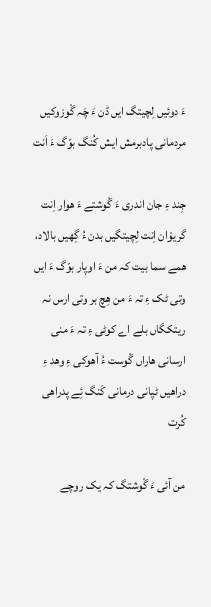ءَ دوئیں لِچیتگ ایں ڈن ءَ چَہ گْوزوکیں مردمانی پادبرمش ایش کُنگ بوّگ ءَ اَنت

جِند ءِ جان اندری ءَ گْوشتے ءَ ھوار اِنت گریوْان اِنت لِچیتگیں بدن ءُ گِھیں بالاد، ھمے سما بیت کہ من ءَ اوپار بوّگ ءَ ایں وتی ٹک ءِ تہ ءَ من ھِچ بر وتی ارس نہ ریتکگاں بلے اے کوٹی ءِ تہ ءَ منی ارسانی ھاراں گْوست ءُ آھوکی ءِ وھد ءِ دراھیں ٹپانی درمانی کَنگ ئِے پدراھی کُرت

من آئی ءَ گْوشتگ کہ یک روچے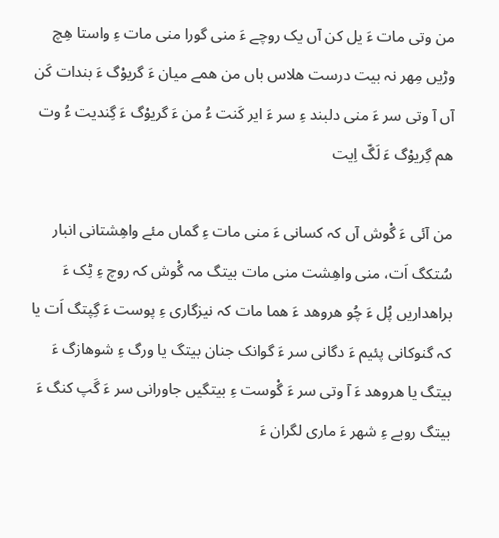من وتی مات ءَ یل کن آں یک روچے ءَ منی گورا منی مات ءِ واستا ھِچ وڑیں مِھر نہ بیت درست ھلاس باں من ھمے میان ءَ گریوْگ ءَ بندات کَن آں آ وتی سر ءَ منی دلبند ءِ سر ءَ ایر کَنت ءُ من ءَ گریوْگ ءَ گِندیت ءُ وت ھم گِریوْگ ءَ لَگّ اِیت

من آئی ءَ گْوش آں کہ کسانی ءَ منی مات ءِ گماں مئے واھِشتانی انبار سُتکگ اَت، منی واھِشت منی مات بیتگ مہ گْوش کہ روچ ءِ ٹِک ءَ براھداریں پُل ءَ چُو ھروھد ءَ ھما مات کہ نیزگاری ءِ پوست ءَ گِپتگ اَت یا کہ گنوکانی پئیم ءَ دگانی سر ءَ گوانک جنان بیتگ یا ورگ ءِ شوھازگ ءَ بیتگ یا ھروھد ءَ آ وتی سر ءَ گْوست ءِ بیتگیں جاورانی سر ءَ گَپ کنگ ءَ بیتگ روبے ءِ شھر ءَ ماری لگران ءَ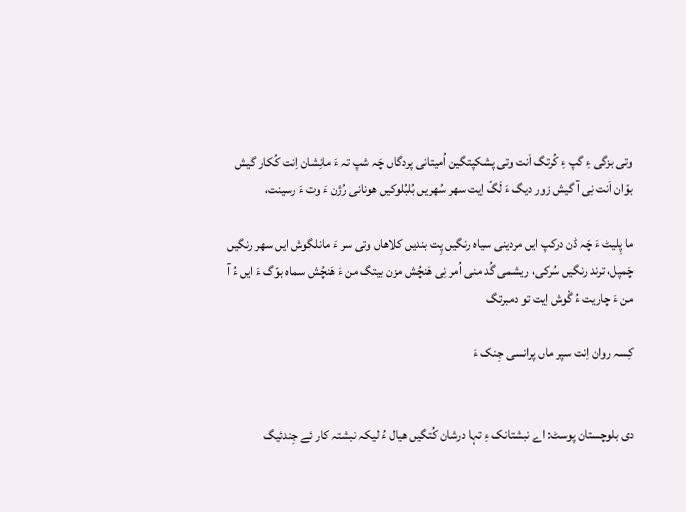وتی بزگی ءِ گپ ءِ کُرتگ اَنت وتی پشکپتگین اُمیتانی پردگاں چَہ شپ تہ ءَ مانِشان اِنت کُکار گیش بوّان اَنت نِی آ گیش زور دیگ ءَ لَگّ اِیت سھر سُھریں بُلبُلوکیں ھونانی رُژن ءَ وت ءَ رسینت،

ما پِلیٹ ءَ چَہ ڈن درکپ ایں مردینی سیاہ رنگیں پِت بندیں کلاھاں وتی سر ءَ مانلگوش ایں سھر رنگیں چَمپل، ترند رنگیں سُرکی، ریشمی گُد منی اُمر نِی ھَنچُش مزن بیتگ من ءَ ھَنچُش سماہ بوّگ ءَ ایں ءُ آ من ءَ چاریت ءُ گْوش اِیت تو دمبرتگ

کِسہ روان اِنت سپر ماں پرانسی جِنک ءَ


دی بلوچستان پوسٹ: اے نبشتانک ءِ تہا درشان کُتگیں ھیال ءُ لیکہ نبشتہ کار ئے جِندئیگ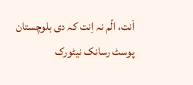اَنت، الّم نہ اِنت کہ دی بلوچستان پوسٹ رسانک نیٹورک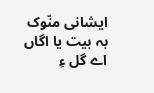ایشانی منّوک بہ بیت یا اگاں اے گل ءِ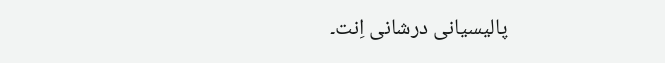پالیسیانی درشانی اِنت۔